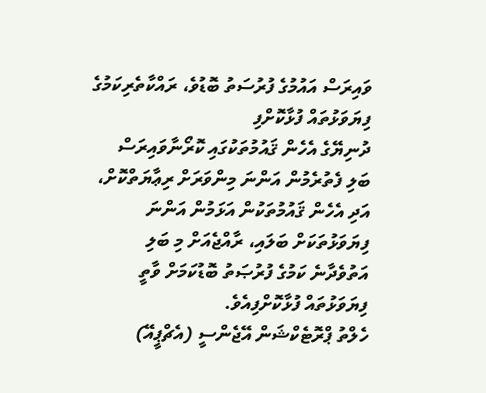ވައިރަސް އައުމުގެ ފުރުސަތު ބޮޑުވެ، ރައްކާތެރިކަމުގެ ފިޔަވަޅުތައް ފުޅާކޮށްފި
ދުނިޔޭގެ އެހެން ޤައުމުތަކުގައި ކޮރޯނާވައިރަސް ބަލި ފެތުރެމުން އަންނަ މިންވަރަށް ރިޢާޔަތްކޮށް، އަދި އެހެން ޤައުމުތަކުން އަޅަމުން އަންނަ ފިޔަވަޅުތަކަށް ބަލައި، ރާއްޖެއަށް މި ބަލި އަތުވެދާނެ ކަމުގެ ފުރުޞަތު ބޮޑުކަމަށް ވާތީ ފިޔަވަޅުތައް ފުޅާކޮށްފިއެވެ.
ހެލްތު ޕްރޮޓެކްޝަން އޭޖެންސީ (އެޗްޕީއޭ)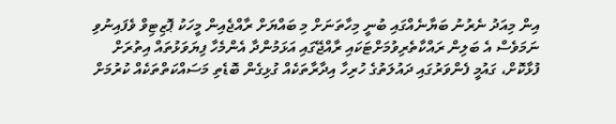އިން މިއަދު ނެރުނު ބަޔާނެއްގައި ބުނީ މިހާތަނަށް މި ބައްޔަށް ރާއްޖެއިން މީހަކު ޕޮޒިޓިވް ވެފައިނުވި ނަމަވެސް އެ ބަލިން ރައްކާތެރިވުމަށްޓަކައި ރާއްޖޭގައި އަޅަމުންދާ އެންމެހާ ފިޔަވަޅުތައް އިތުރަށް ފުޅާކޮށް، ގައުމީ ފެންވަރުގައި ދައުލަތުގެ ހުރިހާ އިދާރާތަކެއް ގުޅިގެން ބޮޑެތި މަސައްކަތްތަކެއް ކުރުމަށް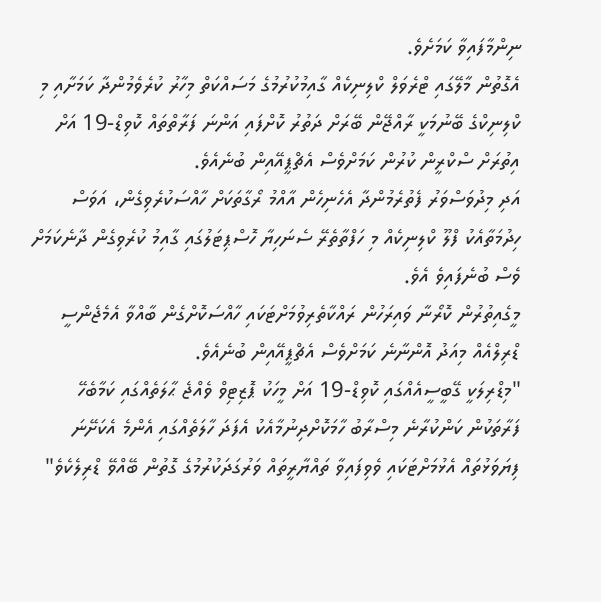ނިންމާފައިވާ ކަމަށެވެ.
އެގޮތުން މާލޭގައި ޓްރެވަލް ކްލިނިކެއް ގާއިމުކުރުމުގެ މަސައްކަތް މިހާރު ކުރެވެމުންދާ ކަމަށާއި މި ކްލިނިކްގެ ބޭނުމަކީ ރާއްޖޭން ބޭރަށް ދަތުރު ކޮށްފައި އަންނަ ފަރާތްތައް ކޮވިޑް-19 އަށް އިތުރަށް ސްކްރީން ކުރުން ކަމަށްވެސް އެޗްޕީއޭއިން ބުނެއެވެ.
އަދި މިދުވަސްވަރު ފެތުރެމުންދާ އެހެނިހެން އާއްމު ރޯގާތަކަށް ހާއްސަކުރެވިގެން، އަވަސް ހިދުމަތާއެކު ފްލޫ ކްލިނިކެއް މި ހަފްތާތެރޭ ސެނަހިޔާ ހޮސްޕިޓަލުގައި ގާއިމު ކުރެވިގެން ދާނެކަމަށް ވެސް ބުނެފައިވެ އެވެ.
މީގެއިތުރުން ކޮރޯނާ ވައިރަހުން ރައްކާތެރިވުމަށްޓަކައި ހާއްސަކޮށްގެން ބާއްވާ އެމެޖެންސީ ޑްރިލްއެއް މިއަދު އޮންނާނެ ކަމަށްވެސް އެޗްޕީއޭއިން ބުނެއެވެ.
"މިޑްރިލަކީ ގޭބީސީއެއްގައި ކޮވިޑް-19 އަށް މީހަކު ޕޮޒިޓިވް ވެއްޖެ ޙާލަތެއްގައި ކަމާބެހޭ ފަރާތަކުން ކަންކުރާނެ މިސްރާބު ހާމަކޮށްދިނުމާއެކު އެފަދަ ހާލަތެއްގައި އެންމެ އެކަށޭނަ ފިޔަވަޅުތައް އެޅުމަށްޓަކައި ވެވިފައިވާ ތައްޔާރީތައް ވަރުގަދަކުރުމުގެ ގޮތުން ބޭއްވޭ ޑްރިލެކެވެ"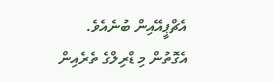އެޗްޕީއޭއިން ބުނެއެވެ.
އެގޮތުން މި ޑްރިލްގެ ތެރެއިން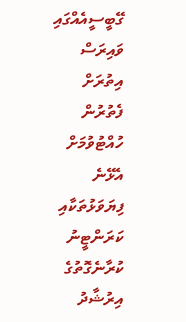ގޭބީސީއެއްގައި ވައިރަސް އިތުރަށް ފެތުރުން ހުއްޓުވުމަށް އެޅޭނެ ފިޔަވަޅުތަކާއި ކަރަންޓީނު ކުރާނެގޮތުގެ އިރުޝާދު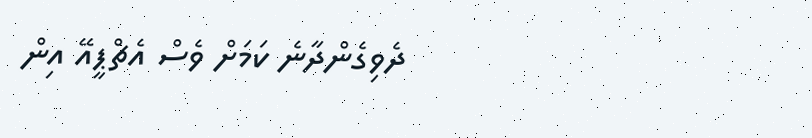ދެވިގެންދާނެ ކަމަށް ވެސް އެޗްޕީއޭ އިން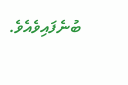ބުނެފައިވެއެވެ.